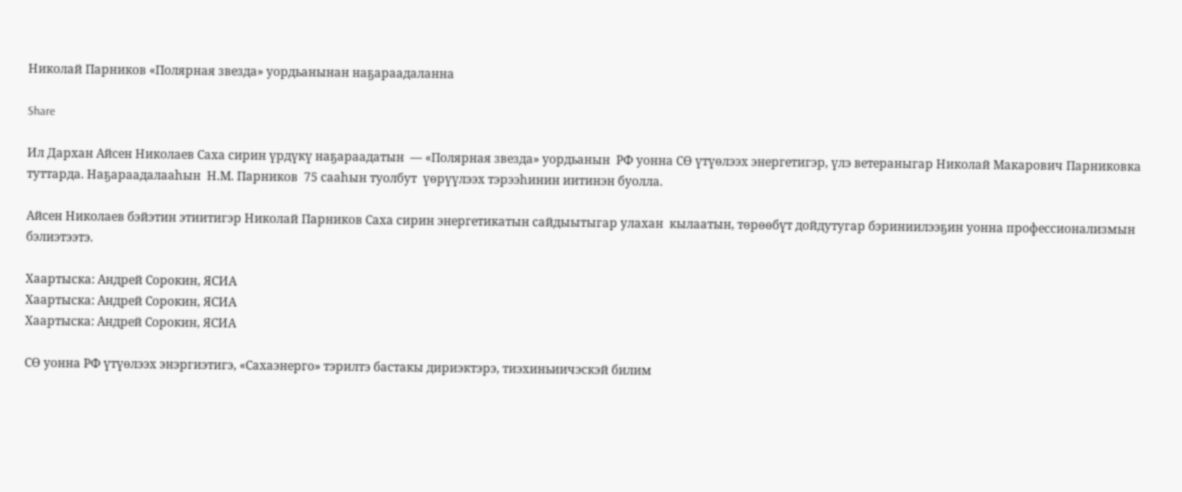Николай Парников «Полярная звезда» уордьанынан наҕараадаланна

Share

Ил Дархан Айсен Николаев Саха сирин үрдүкү наҕараадатын  — «Полярная звезда» уордьанын  РФ уонна СӨ үтүөлээх энергетигэр, үлэ ветераныгар Николай Макарович Парниковка туттарда. Наҕараадалааһын  Н.М. Парников  75 сааһын туолбут  үөрүүлээх тэрээһинин иитинэн буолла.

Айсен Николаев бэйэтин этиитигэр Николай Парников Саха сирин энергетикатын сайдыытыгар улахан  кылаатын, төрөөбүт дойдутугар бэриниилээҕин уонна профессионализмын бэлиэтээтэ.

Хаартыска: Андрей Сорокин, ЯСИА
Хаартыска: Андрей Сорокин, ЯСИА
Хаартыска: Андрей Сорокин, ЯСИА

СӨ уонна РФ үтүөлээх энэргиэтигэ, «Сахаэнерго» тэрилтэ бастакы дириэктэрэ, тиэхиньиичэскэй билим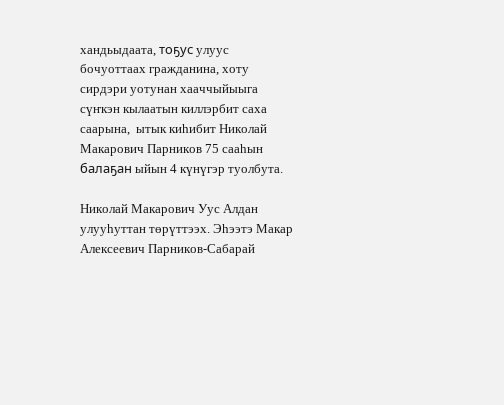хандьыдаата, тоҕус улуус бочуоттаах гражданина, хоту сирдэри уотунан хааччыйыыга сүҥкэн кылаатын киллэрбит саха саарына,  ытык киһибит Николай Макарович Парников 75 сааһын балаҕан ыйын 4 күнүгэр туолбута.

Николай Макарович Уус Алдан улууһуттан төрүттээх. Эһээтэ Макар Алексеевич Парников‑Сабарай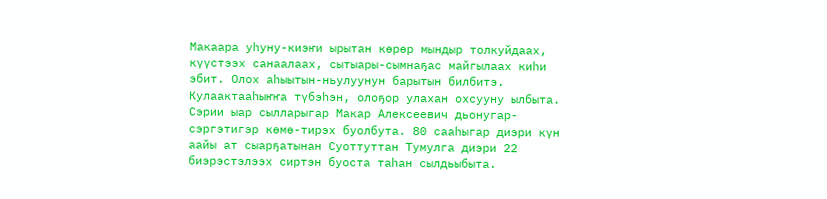Макаара уһуну-киэҥи ырытан көрөр мындыр толкуйдаах, күүстээх санаалаах, сытыары-сымнаҕас майгылаах киһи эбит. Олох аһыытын-ньулуунун барытын билбитэ. Кулаактааһыҥҥа түбэһэн, олоҕор улахан охсууну ылбыта. Сэрии ыар сылларыгар Макар Алексеевич дьонугар-сэргэтигэр көмө-тирэх буолбута. 80 сааһыгар диэри күн аайы ат сыарҕатынан Суоттуттан Тумулга диэри 22 биэрэстэлээх сиртэн буоста таһан сылдьыбыта.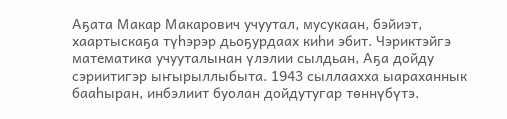Аҕата Макар Макарович учуутал, мусукаан, бэйиэт, хаартыскаҕа түһэрэр дьоҕурдаах киһи эбит. Чэриктэйгэ математика учууталынан үлэлии сылдьан, Аҕа дойду сэриитигэр ыҥырыллыбыта. 1943 сыллаахха ыараханнык бааһыран, инбэлиит буолан дойдутугар төннүбүтэ.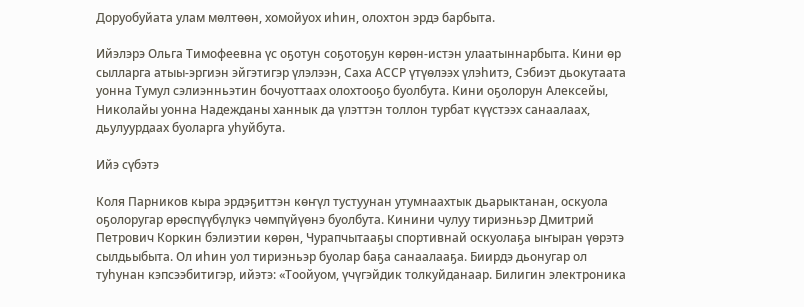Доруобуйата улам мөлтөөн, хомойуох иһин, олохтон эрдэ барбыта.

Ийэлэрэ Ольга Тимофеевна үс оҕотун соҕотоҕун көрөн-истэн улаатыннарбыта. Кини өр сылларга атыы-эргиэн эйгэтигэр үлэлээн, Саха АССР үтүөлээх үлэһитэ, Сэбиэт дьокутаата уонна Тумул сэлиэнньэтин бочуоттаах олохтооҕо буолбута. Кини оҕолорун Алексейы, Николайы уонна Надежданы ханнык да үлэттэн толлон турбат күүстээх санаалаах, дьулуурдаах буоларга уһуйбута.

Ийэ сүбэтэ

Коля Парников кыра эрдэҕиттэн көҥүл тустуунан утумнаахтык дьарыктанан, оскуола оҕолоругар өрөспүүбүлүкэ чөмпүйүөнэ буолбута. Кинини чулуу тириэньэр Дмитрий Петрович Коркин бэлиэтии көрөн, Чурапчытааҕы спортивнай оскуолаҕа ыҥыран үөрэтэ сылдьыбыта. Ол иһин уол тириэньэр буолар баҕа санаалааҕа. Биирдэ дьонугар ол туһунан кэпсээбитигэр, ийэтэ: «Тоойуом, үчүгэйдик толкуйданаар. Билигин электроника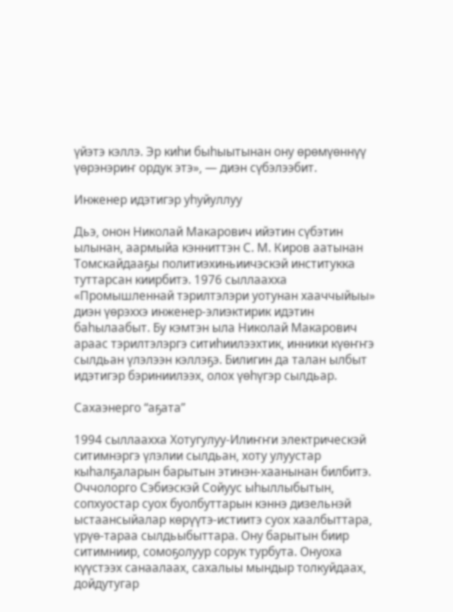үйэтэ кэллэ. Эр киһи быһыытынан ону өрөмүөннүү үөрэнэриҥ ордук этэ», — диэн сүбэлээбит.

Инженер идэтигэр уһуйуллуу

Дьэ, онон Николай Макарович ийэтин сүбэтин ылынан, аармыйа кэнниттэн С. М. Киров аатынан Томскайдааҕы политиэхиньиичэскэй институкка туттарсан киирбитэ. 1976 сыллаахха «Промышленнай тэрилтэлэри уотунан хааччыйыы» диэн үөрэххэ инженер-элиэктирик идэтин баһылаабыт. Бу кэмтэн ыла Николай Макарович араас тэрилтэлэргэ ситиһиилээхтик, инники күөҥҥэ сылдьан үлэлээн кэллэҕэ. Билигин да талан ылбыт идэтигэр бэриниилээх, олох үөһүгэр сылдьар.

Сахаэнерго “аҕата”

1994 сыллаахха Хотугулуу-Илиҥҥи электрическэй ситимнэргэ үлэлии сылдьан, хоту улуустар кыһалҕаларын барытын этинэн-хаанынан билбитэ. Оччолорго Сэбиэскэй Сойуус ыһыллыбытын, сопхуостар суох буолбуттарын кэннэ дизельнэй ыстаансыйалар көрүүтэ-истиитэ суох хаалбыттара, үрүө-тараа сылдьыбыттара. Ону барытын биир ситимниир, сомоҕолуур сорук турбута. Онуоха күүстээх санаалаах, сахалыы мындыр толкуйдаах, дойдутугар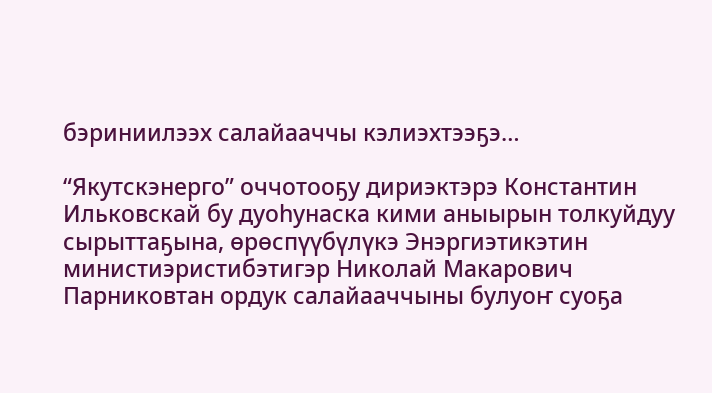бэриниилээх салайааччы кэлиэхтээҕэ…

“Якутскэнерго” оччотооҕу дириэктэрэ Константин Ильковскай бу дуоһунаска кими аныырын толкуйдуу сырыттаҕына, өрөспүүбүлүкэ Энэргиэтикэтин министиэристибэтигэр Николай Макарович Парниковтан ордук салайааччыны булуоҥ суоҕа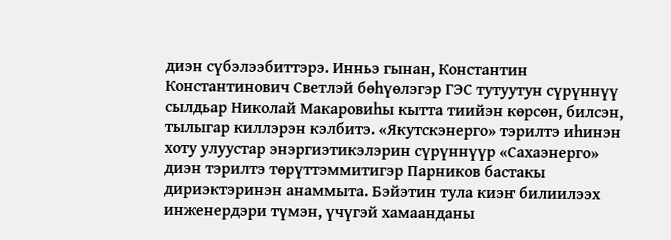диэн сүбэлээбиттэрэ. Инньэ гынан, Константин Константинович Светлэй бөһүөлэгэр ГЭС тутуутун сүрүннүү сылдьар Николай Макаровиһы кытта тиийэн көрсөн, билсэн, тылыгар киллэрэн кэлбитэ. «Якутскэнерго» тэрилтэ иһинэн хоту улуустар энэргиэтикэлэрин сүрүннүүр «Сахаэнерго» диэн тэрилтэ төрүттэммитигэр Парников бастакы дириэктэринэн анаммыта. Бэйэтин тула киэҥ билиилээх инженердэри түмэн, үчүгэй хамаанданы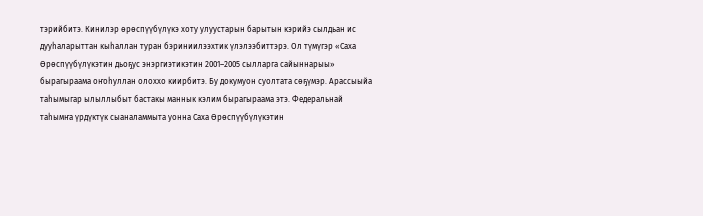тэрийбитэ. Кинилэр өрөспүүбүлүкэ хоту улуустарын барытын кэрийэ сылдьан ис дууһаларыттан кыһаллан туран бэриниилээхтик үлэлээбиттэрэ. Ол түмүгэр «Саха Өрөспүүбүлүкэтин дьоҕус энэргиэтикэтин 2001–2005 сылларга сайыннарыы» бырагыраама оҥоһуллан олоххо киирбитэ. Бу докумуон суолтата сөҕүмэр. Арассыыйа таһымыгар ылыллыбыт бастакы маннык кэлим бырагыраама этэ. Федеральнай таһымҥа үрдүктүк сыаналаммыта уонна Саха Өрөспүүбүлүкэтин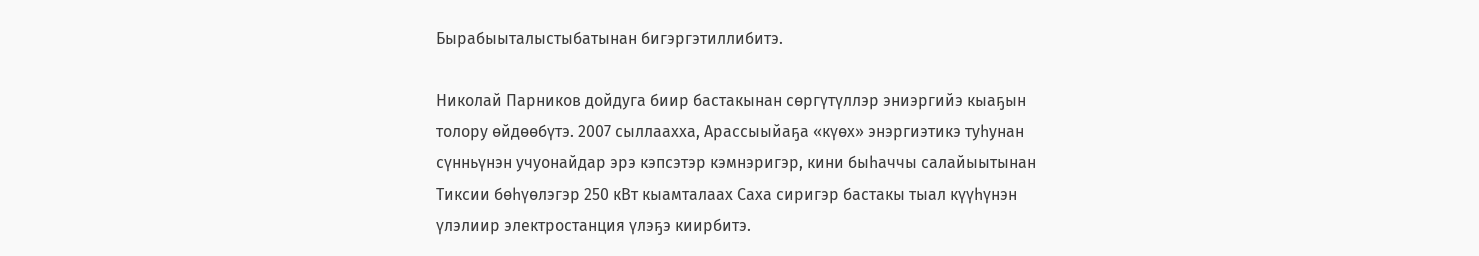Бырабыыталыстыбатынан бигэргэтиллибитэ.

Николай Парников дойдуга биир бастакынан сөргүтүллэр эниэргийэ кыаҕын толору өйдөөбүтэ. 2007 сыллаахха, Арассыыйаҕа «күөх» энэргиэтикэ туһунан сүнньүнэн учуонайдар эрэ кэпсэтэр кэмнэригэр, кини быһаччы салайыытынан Тиксии бөһүөлэгэр 250 кВт кыамталаах Саха сиригэр бастакы тыал күүһүнэн үлэлиир электростанция үлэҕэ киирбитэ.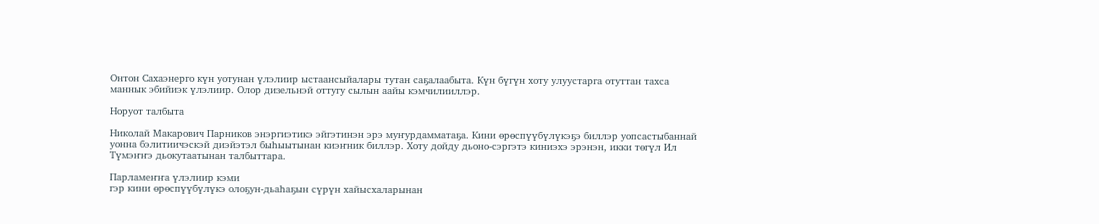Онтон Сахаэнерго күн уотунан үлэлиир ыстаансыйалары тутан саҕалаабыта. Күн бүгүн хоту улуустарга отуттан тахса маннык эбийиэк үлэлиир. Олор дизельнэй оттугу сылын аайы кэмчилииллэр.

Норуот талбыта

Николай Макарович Парников энэргиэтикэ эйгэтинэн эрэ муҥурдамматаҕа. Кини өрөспүүбүлүкэҕэ биллэр уопсастыбаннай уонна бэлитиичэскэй диэйэтэл быһыытынан киэҥник биллэр. Хоту дойду дьоно-сэргэтэ киниэхэ эрэнэн, икки төгүл Ил Түмэҥҥэ дьокутаатынан талбыттара.

Парламеҥҥа үлэлиир кэми
гэр кини өрөспүүбүлүкэ олоҕун-дьаһаҕын сүрүн хайысхаларынан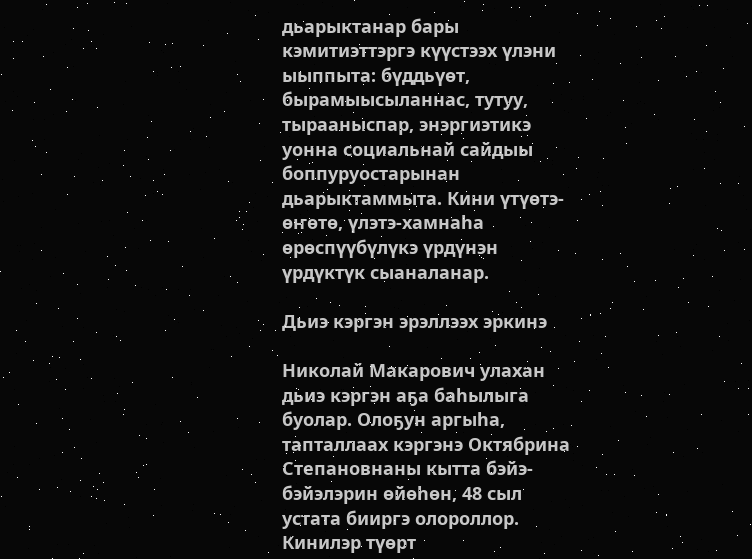дьарыктанар бары кэмитиэттэргэ күүстээх үлэни ыыппыта: бүддьүөт, бырамыысыланнас, тутуу, тырааныспар, энэргиэтикэ уонна социальнай сайдыы боппуруостарынан дьарыктаммыта. Кини үтүөтэ-өҥөтө, үлэтэ-хамнаһа өрөспүүбүлүкэ үрдүнэн үрдүктүк сыаналанар.

Дьиэ кэргэн эрэллээх эркинэ

Николай Макарович улахан дьиэ кэргэн аҕа баһылыга буолар. Олоҕун аргыһа, тапталлаах кэргэнэ Октябрина Степановнаны кытта бэйэ-бэйэлэрин өйөһөн, 48 сыл устата бииргэ олороллор. Кинилэр түөрт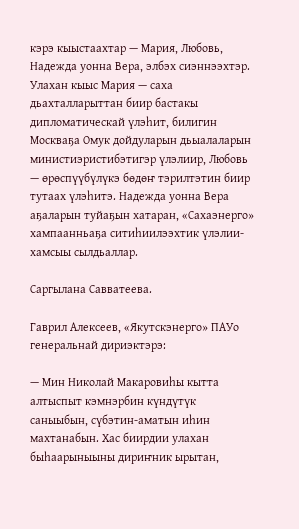кэрэ кыыстаахтар — Мария, Любовь, Надежда уонна Вера, элбэх сиэннээхтэр. Улахан кыыс Мария — саха дьахталларыттан биир бастакы дипломатическай үлэһит, билигин Москваҕа Омук дойдуларын дьыалаларын министиэристибэтигэр үлэлиир, Любовь — өрөспүүбүлүкэ бөдөҥ тэрилтэтин биир тутаах үлэһитэ. Надежда уонна Вера аҕаларын туйаҕын хатаран, «Сахаэнерго» хампаанньаҕа ситиһиилээхтик үлэлии-хамсыы сылдьаллар.

Саргылана Савватеева.

Гаврил Алексеев, «Якутскэнерго» ПАУо генеральнай дириэктэрэ:

— Мин Николай Макаровиһы кытта алтыспыт кэмнэрбин күндүтүк саныыбын, сүбэтин-аматын иһин махтанабын. Хас биирдии улахан быһаарыныыны дириҥник ырытан,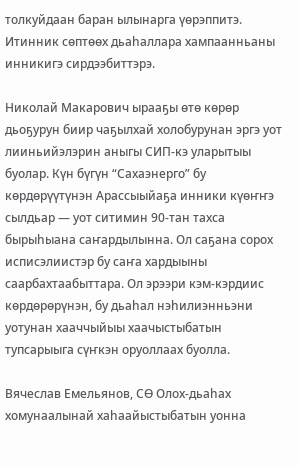толкуйдаан баран ылынарга үөрэппитэ. Итинник сөптөөх дьаһаллара хампаанньаны инникигэ сирдээбиттэрэ.

Николай Макарович ырааҕы өтө көрөр дьоҕурун биир чаҕылхай холобурунан эргэ уот лииньийэлэрин аныгы СИП-кэ уларытыы буолар. Күн бүгүн “Сахаэнерго” бу көрдөрүүтүнэн Арассыыйаҕа инники күөҥҥэ сылдьар — уот ситимин 90‑тан тахса бырыһыана саҥардылынна. Ол саҕана сорох исписэлиистэр бу саҥа хардыыны саарбахтаабыттара. Ол эрээри кэм-кэрдиис көрдөрөрүнэн, бу дьаһал нэһилиэнньэни уотунан хааччыйыы хаачыстыбатын тупсарыыга сүҥкэн оруоллаах буолла.

Вячеслав Емельянов, СӨ Олох-дьаһах хомунаалынай хаһаайыстыбатын уонна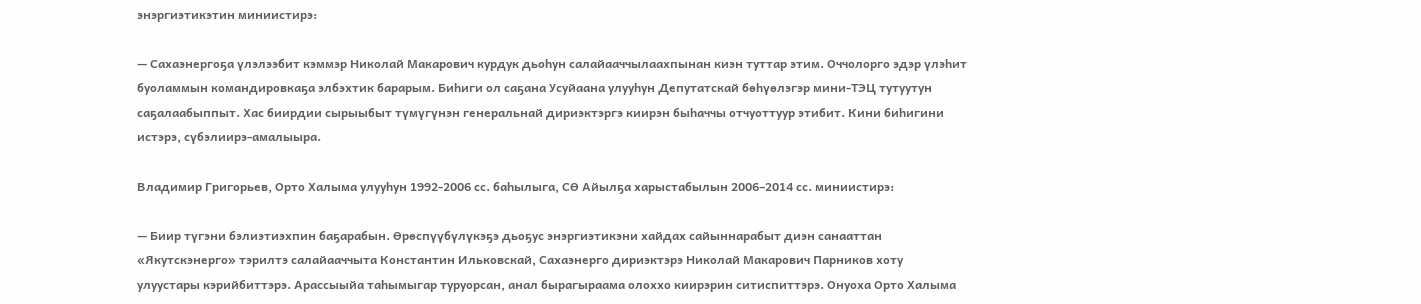энэргиэтикэтин миниистирэ:

— Сахаэнергоҕа үлэлээбит кэммэр Николай Макарович курдук дьоһун салайааччылаахпынан киэн туттар этим. Оччолорго эдэр үлэһит буоламмын командировкаҕа элбэхтик барарым. Биһиги ол саҕана Усуйаана улууһун Депутатскай бөһүөлэгэр мини-ТЭЦ тутуутун саҕалаабыппыт. Хас биирдии сырыыбыт түмүгүнэн генеральнай дириэктэргэ киирэн быһаччы отчуоттуур этибит. Кини биһигини истэрэ, сүбэлиирэ-амалыыра.

Владимир Григорьев, Орто Халыма улууһун 1992-2006 сс. баһылыга, СӨ Айылҕа харыстабылын 2006–2014 сс. миниистирэ:

— Биир түгэни бэлиэтиэхпин баҕарабын. Өрөспүүбүлүкэҕэ дьоҕус энэргиэтикэни хайдах сайыннарабыт диэн санааттан «Якутскэнерго» тэрилтэ салайааччыта Константин Ильковскай, Сахаэнерго дириэктэрэ Николай Макарович Парников хоту улуустары кэрийбиттэрэ. Арассыыйа таһымыгар туруорсан, анал бырагыраама олоххо киирэрин ситиспиттэрэ. Онуоха Орто Халыма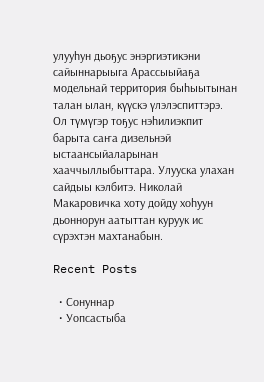улууһун дьоҕус энэргиэтикэни сайыннарыыга Арассыыйаҕа модельнай территория быһыытынан талан ылан, күүскэ үлэлэспиттэрэ. Ол түмүгэр тоҕус нэһилиэкпит барыта саҥа дизельнэй ыстаансыйаларынан хааччыллыбыттара. Улууска улахан сайдыы кэлбитэ. Николай Макаровичка хоту дойду хоһуун дьоннорун аатыттан куруук ис сүрэхтэн махтанабын.

Recent Posts

  • Сонуннар
  • Уопсастыба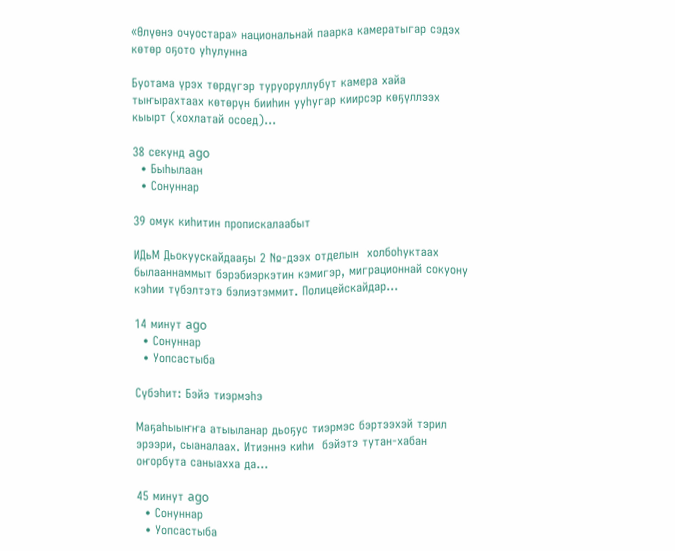«Өлүөнэ очуостара» национальнай паарка камератыгар сэдэх көтөр оҕото уһулунна

Буотама үрэх төрдүгэр туруоруллубут камера хайа тыҥырахтаах көтөрүн бииһин ууһугар киирсэр көҕүллээх кыырт (хохлатай осоед)…

38 секунд ago
  • Быһылаан
  • Сонуннар

39 омук киһитин пропискалаабыт

ИДьМ Дьокуускайдааҕы 2 №-дээх отделын  холбоһуктаах былааннаммыт бэрэбиэркэтин кэмигэр, миграционнай сокуону кэһии түбэлтэтэ бэлиэтэммит. Полицейскайдар…

14 минут ago
  • Сонуннар
  • Уопсастыба

Сүбэһит: Бэйэ тиэрмэһэ

Маҕаһыыҥҥа атыыланар дьоҕус тиэрмэс бэртээхэй тэрил эрээри, сыаналаах. Итиэннэ киһи  бэйэтэ тутан-хабан оҥорбута саныахха да…

45 минут ago
  • Сонуннар
  • Уопсастыба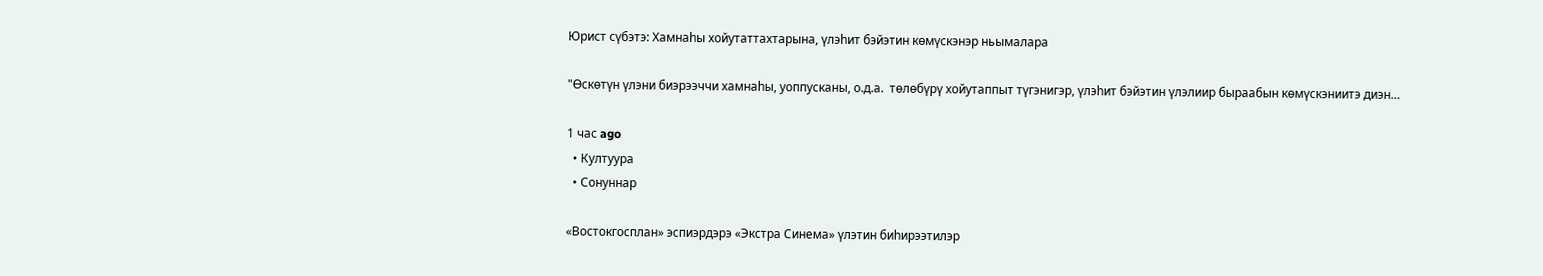Юрист сүбэтэ: Хамнаһы хойутаттахтарына, үлэһит бэйэтин көмүскэнэр ньымалара

"Өскөтүн үлэни биэрээччи хамнаһы, уоппусканы, о.д.а.  төлөбүрү хойутаппыт түгэнигэр, үлэһит бэйэтин үлэлиир быраабын көмүскэниитэ диэн…

1 час ago
  • Култуура
  • Сонуннар

«Востокгосплан» эспиэрдэрэ «Экстра Синема» үлэтин биһирээтилэр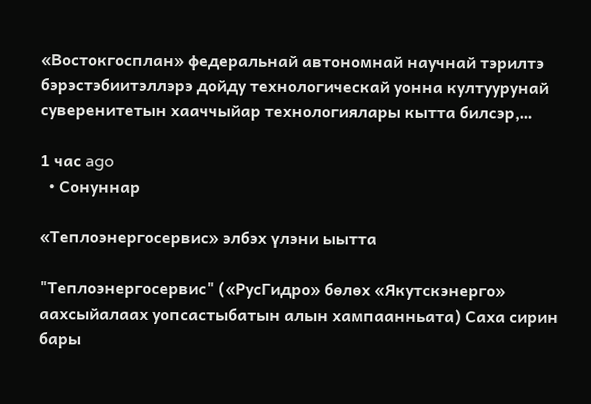«Востокгосплан» федеральнай автономнай научнай тэрилтэ бэрэстэбиитэллэрэ дойду технологическай уонна култуурунай суверенитетын хааччыйар технологиялары кытта билсэр,…

1 час ago
  • Сонуннар

«Теплоэнергосервис» элбэх үлэни ыытта

"Теплоэнергосервис" («РусГидро» бөлөх «Якутскэнерго» аахсыйалаах уопсастыбатын алын хампаанньата) Саха сирин бары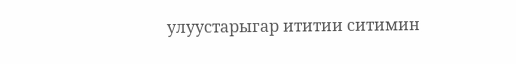улуустарыгар ититии ситимин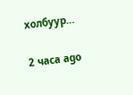холбуур…

2 часа ago